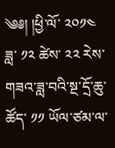༄༅། །ཕྱི་ལོ་ ༢༠༡༤ ཟླ་ ༡༢ ཚེས་ ༢༢ རེས་གཟའ་ཟླ་བའི་སྔ་དྲོ་ཆུ་ཚོད་ ༡༡ ཡོལ་ཙམ་ལ་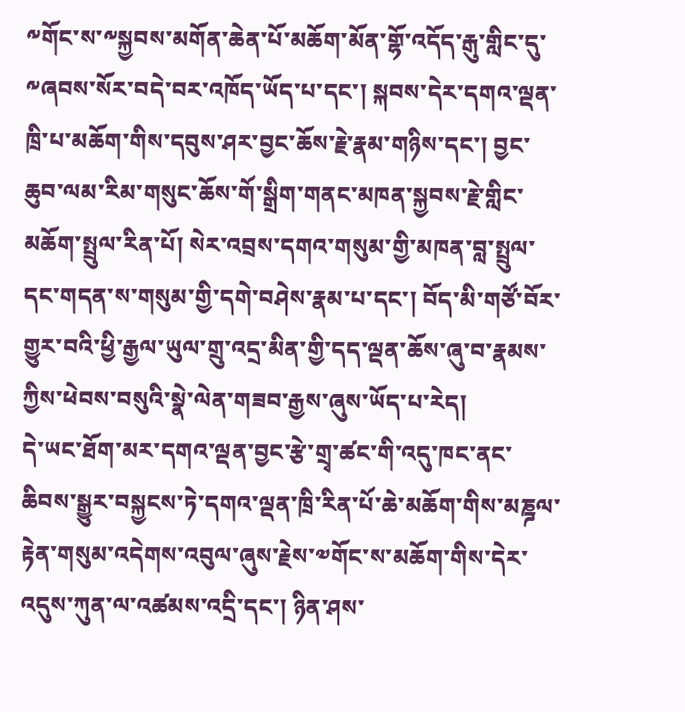༸གོང་ས་༸སྐྱབས་མགོན་ཆེན་པོ་མཆོག་མོན་གྷོ་འདོད་རྒུ་གླིང་དུ་༸ཞབས་སོར་བདེ་བར་འཁོད་ཡོད་པ་དང་། སྐབས་དེར་དགའ་ལྡན་ཁྲི་པ་མཆོག་གིས་དབུས་ཤར་བྱང་ཆོས་རྗེ་རྣམ་གཉིས་དང་། བྱང་ཆུབ་ལམ་རིམ་གསུང་ཆོས་གོ་སྒྲིག་གནང་མཁན་སྐྱབས་རྗེ་གླིང་མཆོག་སྤྲུལ་རིན་པོ། སེར་འབྲས་དགའ་གསུམ་གྱི་མཁན་བླ་སྤྲུལ་དང་གདན་ས་གསུམ་གྱི་དགེ་བཤེས་རྣམ་པ་དང་། བོད་མི་གཙོ་བོར་གྱུར་བའི་ཕྱི་རྒྱལ་ཡུལ་གྲུ་འདྲ་མིན་གྱི་དད་ལྡན་ཆོས་ཞུ་བ་རྣམས་ཀྱིས་ཕེབས་བསུའི་སྣེ་ལེན་གཟབ་རྒྱས་ཞུས་ཡོད་པ་རེད།
དེ་ཡང་ཐོག་མར་དགའ་ལྡན་བྱང་རྩེ་གྲྭ་ཚང་གི་འདུ་ཁང་ནང་ཆིབས་སྒྱུར་བསྐྱངས་ཏེ་དགའ་ལྡན་ཁྲི་རིན་པོ་ཆེ་མཆོག་གིས་མཎྜལ་རྟེན་གསུམ་འདེགས་འབུལ་ཞུས་རྗེས་༧གོང་ས་མཆོག་གིས་དེར་འདུས་ཀུན་ལ་འཚམས་འདྲི་དང་། ཉིན་ཤས་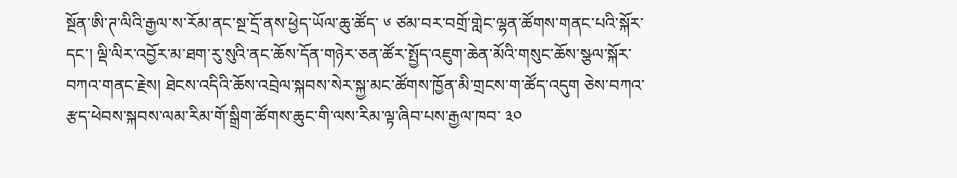སྔོན་ཨི་ཊ་ལིའི་རྒྱལ་ས་རོམ་ནང་སྔ་དྲོ་ནས་ཕྱེད་ཡོལ་ཆུ་ཚོད་ ༦ ཙམ་བར་བགྲོ་གླེང་ལྷན་ཚོགས་གནང་པའི་སྐོར་དང་། ལྡི་ལིར་འབྱོར་མ་ཐག་རུ་སུའི་ནང་ཆོས་དོན་གཉེར་ཅན་ཚོར་སྤྱོད་འཇུག་ཆེན་མོའི་གསུང་ཆོས་སྩལ་སྐོར་བཀའ་གནང་རྗེས། ཐེངས་འདིའི་ཆོས་འབྲེལ་སྐབས་སེར་སྐྱ་མང་ཚོགས་ཁྱོན་མི་གྲངས་ག་ཚོད་འདུག ཅེས་བཀའ་རྩད་ཕེབས་སྐབས་ལམ་རིམ་གོ་སྒྲིག་ཚོགས་ཆུང་གི་ལས་རིམ་ལྟ་ཞིབ་པས་རྒྱལ་ཁབ་ ༣༠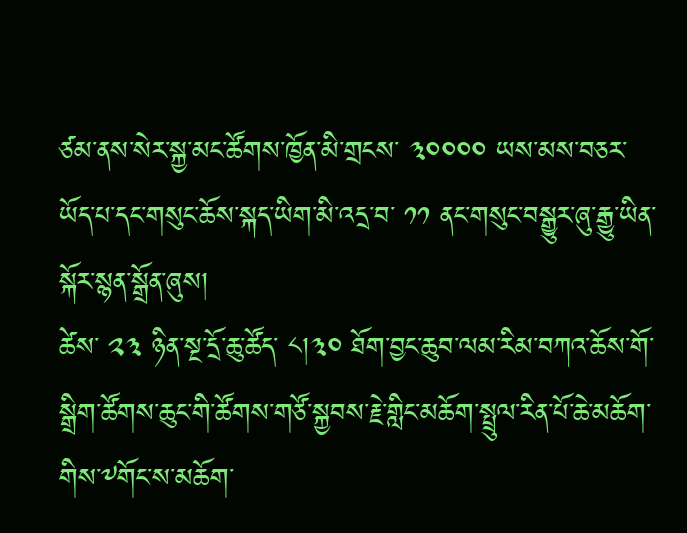ཙམ་ནས་སེར་སྐྱ་མང་ཚོགས་ཁྱོན་མི་གྲངས་ ༣༠༠༠༠ ཡས་མས་བཅར་ཡོད་པ་དང་གསུང་ཆོས་སྐད་ཡིག་མི་འདྲ་བ་ ༡༡ ནང་གསུང་བསྒྱུར་ཞུ་རྒྱུ་ཡིན་སྐོར་སྙན་སྒྲོན་ཞུས།
ཚེས་ ༢༣ ཉིན་སྔ་དྲོ་ཆུ་ཚོད་ ༨།༣༠ ཐོག་བྱང་ཆུབ་ལམ་རིམ་བཀའ་ཆོས་གོ་སྒྲིག་ཚོགས་ཆུང་གི་ཚོགས་གཙོ་སྐྱབས་རྗེ་གླིང་མཆོག་སྤྲུལ་རིན་པོ་ཆེ་མཆོག་གིས་༸གོང་ས་མཆོག་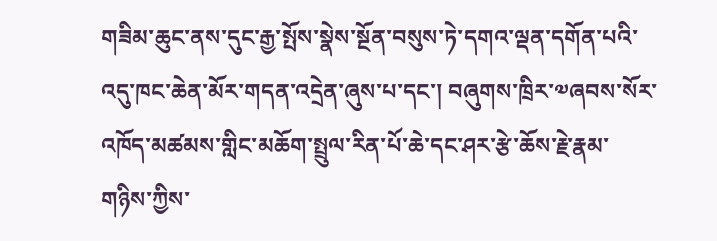གཟིམ་ཆུང་ནས་དུང་རྒྱ་སྤོས་སྣེས་སྔོན་བསུས་ཏེ་དགའ་ལྡན་དགོན་པའི་འདུ་ཁང་ཆེན་མོར་གདན་འདྲེན་ཞུས་པ་དང་། བཞུགས་ཁྲིར་༧ཞབས་སོར་འཁོད་མཚམས་གླིང་མཆོག་སྤྲུལ་རིན་པོ་ཆེ་དང་ཤར་རྩེ་ཆོས་རྗེ་རྣམ་གཉིས་ཀྱིས་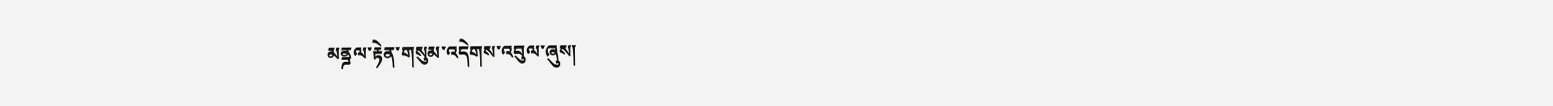མནྜལ་རྟེན་གསུམ་འདེགས་འབུལ་ཞུས།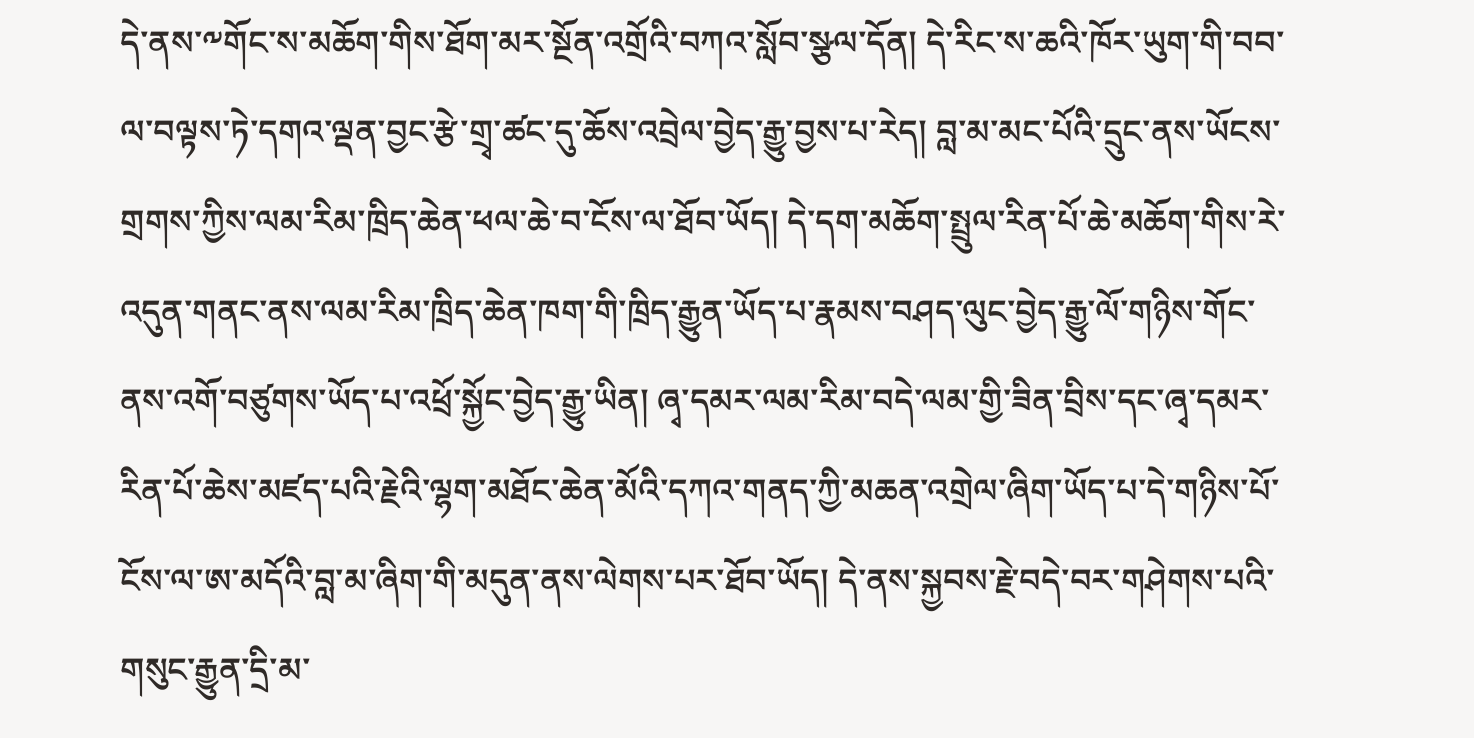དེ་ནས་༸གོང་ས་མཆོག་གིས་ཐོག་མར་སྔོན་འགྲོའི་བཀའ་སློབ་སྩལ་དོན། དེ་རིང་ས་ཆའི་ཁོར་ཡུག་གི་བབ་ལ་བལྟས་ཏེ་དགའ་ལྡན་བྱང་རྩེ་གྲྭ་ཚང་དུ་ཆོས་འབྲེལ་བྱེད་རྒྱུ་བྱས་པ་རེད། བླ་མ་མང་པོའི་དྲུང་ནས་ཡོངས་གྲགས་ཀྱིས་ལམ་རིམ་ཁྲིད་ཆེན་ཕལ་ཆེ་བ་ངོས་ལ་ཐོབ་ཡོད། དེ་དག་མཆོག་སྤྲུལ་རིན་པོ་ཆེ་མཆོག་གིས་རེ་འདུན་གནང་ནས་ལམ་རིམ་ཁྲིད་ཆེན་ཁག་གི་ཁྲིད་རྒྱུན་ཡོད་པ་རྣམས་བཤད་ལུང་བྱེད་རྒྱུ་ལོ་གཉིས་གོང་ནས་འགོ་བཙུགས་ཡོད་པ་འཕྲོ་སྐྱོང་བྱེད་རྒྱུ་ཡིན། ཞྭ་དམར་ལམ་རིམ་བདེ་ལམ་གྱི་ཟིན་བྲིས་དང་ཞྭ་དམར་རིན་པོ་ཆེས་མཛད་པའི་རྗེའི་ལྷག་མཐོང་ཆེན་མོའི་དཀའ་གནད་ཀྱི་མཆན་འགྲེལ་ཞིག་ཡོད་པ་དེ་གཉིས་པོ་ངོས་ལ་ཨ་མདོའི་བླ་མ་ཞིག་གི་མདུན་ནས་ལེགས་པར་ཐོབ་ཡོད། དེ་ནས་སྐྱབས་རྗེ་བདེ་བར་གཤེགས་པའི་གསུང་རྒྱུན་དྲི་མ་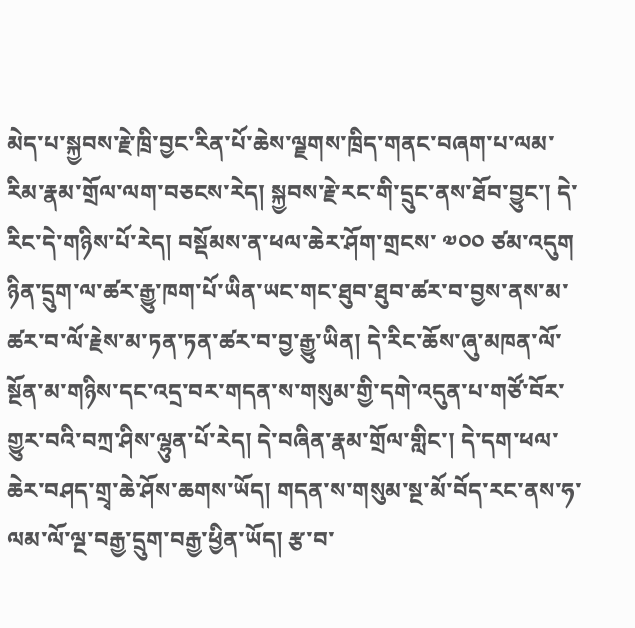མེད་པ་སྐྱབས་རྗེ་ཁྲི་བྱང་རིན་པོ་ཆེས་ལྗགས་ཁྲིད་གནང་བཞག་པ་ལམ་རིམ་རྣམ་གྲོལ་ལག་བཅངས་རེད། སྐྱབས་རྗེ་རང་གི་དྲུང་ནས་ཐོབ་བྱུང་། དེ་རིང་དེ་གཉིས་པོ་རེད། བསྡོམས་ན་ཕལ་ཆེར་ཤོག་གྲངས་ ༧༠༠ ཙམ་འདུག ཉིན་དྲུག་ལ་ཚར་རྒྱུ་ཁག་པོ་ཡིན་ཡང་གང་ཐུབ་ཐུབ་ཚར་བ་བྱས་ནས་མ་ཚར་བ་ལོ་རྗེས་མ་ཏན་ཏན་ཚར་བ་བྱ་རྒྱུ་ཡིན། དེ་རིང་ཆོས་ཞུ་མཁན་ལོ་སྔོན་མ་གཉིས་དང་འདྲ་བར་གདན་ས་གསུམ་གྱི་དགེ་འདུན་པ་གཙོ་བོར་གྱུར་བའི་བཀྲ་ཤིས་ལྷུན་པོ་རེད། དེ་བཞིན་རྣམ་གྲོལ་གླིང་། དེ་དག་ཕལ་ཆེར་བཤད་གྲྭ་ཆེ་ཤོས་ཆགས་ཡོད། གདན་ས་གསུམ་སྔ་མོ་བོད་རང་ནས་ཧ་ལམ་ལོ་ལྔ་བརྒྱ་དྲུག་བརྒྱ་ཕྱིན་ཡོད། རྩ་བ་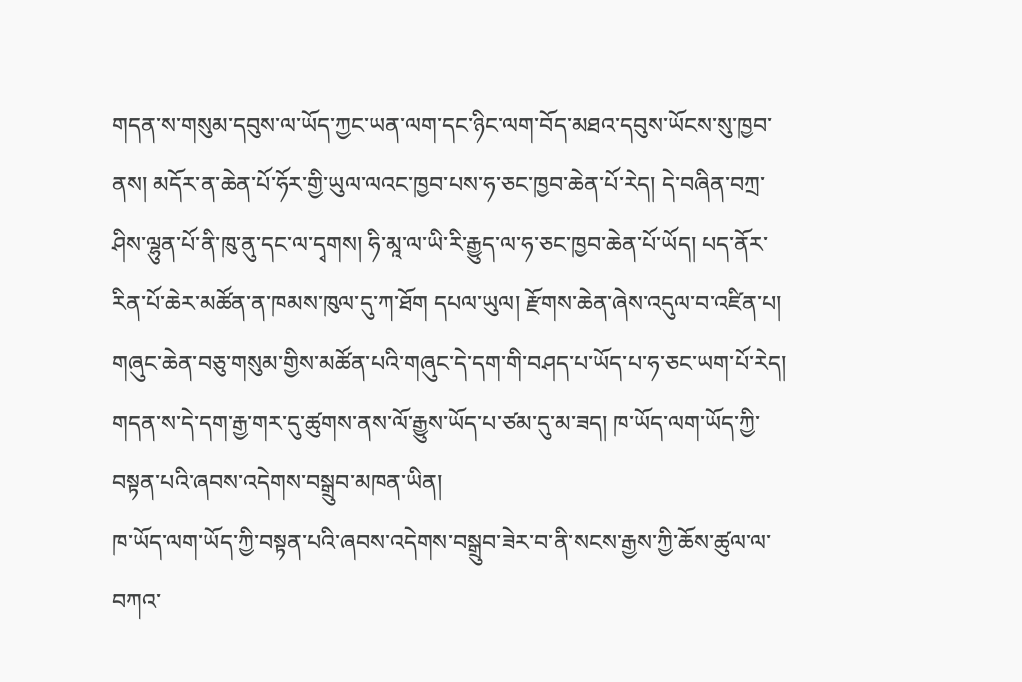གདན་ས་གསུམ་དབུས་ལ་ཡོད་ཀྱང་ཡན་ལག་དང་ཉིང་ལག་བོད་མཐའ་དབུས་ཡོངས་སུ་ཁྱབ་ནས། མདོར་ན་ཆེན་པོ་ཧོར་གྱི་ཡུལ་ལའང་ཁྱབ་པས་ཧ་ཅང་ཁྱབ་ཆེན་པོ་རེད། དེ་བཞིན་བཀྲ་ཤིས་ལྷུན་པོ་ནི་ཁུ་ནུ་དང་ལ་དྭགས། ཧི་མཱ་ལ་ཡི་རི་རྒྱུད་ལ་ཧ་ཅང་ཁྱབ་ཆེན་པོ་ཡོད། པད་ནོར་རིན་པོ་ཆེར་མཚོན་ན་ཁམས་ཁུལ་དུ་ཀ་ཐོག དཔལ་ཡུལ། རྫོགས་ཆེན་ཞེས་འདུལ་བ་འཛིན་པ། གཞུང་ཆེན་བཅུ་གསུམ་གྱིས་མཚོན་པའི་གཞུང་དེ་དག་གི་བཤད་པ་ཡོད་པ་ཧ་ཅང་ཡག་པོ་རེད། གདན་ས་དེ་དག་རྒྱ་གར་དུ་ཚུགས་ནས་ལོ་རྒྱུས་ཡོད་པ་ཙམ་དུ་མ་ཟད། ཁ་ཡོད་ལག་ཡོད་ཀྱི་བསྟན་པའི་ཞབས་འདེགས་བསྒྲུབ་མཁན་ཡིན།
ཁ་ཡོད་ལག་ཡོད་ཀྱི་བསྟན་པའི་ཞབས་འདེགས་བསྒྲུབ་ཟེར་བ་ནི་སངས་རྒྱས་ཀྱི་ཆོས་ཚུལ་ལ་བཀའ་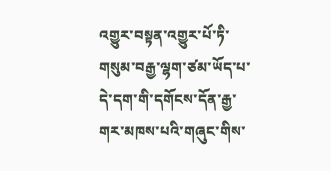འགྱུར་བསྟན་འགྱུར་པོ་ཏི་གསུམ་བརྒྱ་ལྷག་ཙམ་ཡོད་པ་དེ་དག་གི་དགོངས་དོན་རྒྱ་གར་མཁས་པའི་གཞུང་གིས་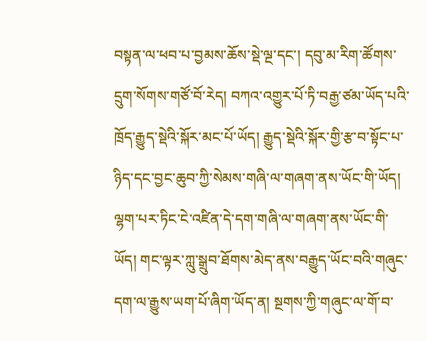བསྟན་ལ་ཕབ་པ་བྱམས་ཆོས་སྡེ་ལྔ་དང་། དབུ་མ་རིག་ཚོགས་དྲུག་སོགས་གཙོ་བོ་རེད། བཀའ་འགྱུར་པོ་ཏི་བརྒྱ་ཙམ་ཡོད་པའི་ཁྲོད་རྒྱུད་སྡེའི་སྐོར་མང་པོ་ཡོད། རྒྱུད་སྡེའི་སྐོར་གྱི་རྩ་བ་སྟོང་པ་ཉིད་དང་བྱང་ཆུབ་ཀྱི་སེམས་གཞི་ལ་གཞག་ནས་ཡོང་གི་ཡོད། ལྷག་པར་ཏིང་ངེ་འཛིན་དེ་དག་གཞི་ལ་གཞག་ནས་ཡོང་གི་ཡོད། གང་ལྟར་ཀླུ་སྒྲུབ་ཐོགས་མེད་ནས་བརྒྱུད་ཡོང་བའི་གཞུང་དག་ལ་རྒྱུས་ཡག་པོ་ཞིག་ཡོད་ན། སྔགས་ཀྱི་གཞུང་ལ་གོ་བ་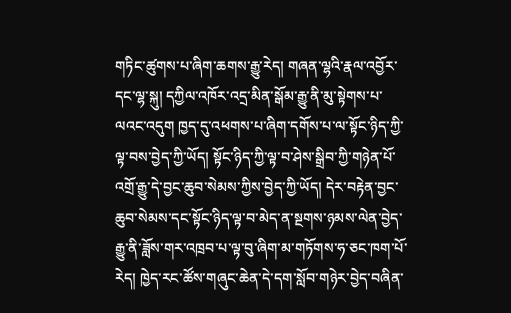གཏིང་ཚུགས་པ་ཞིག་ཆགས་རྒྱུ་རེད། གཞན་ལྷའི་རྣལ་འབྱོར་དང་ལྷ་སྐུ། དཀྱིལ་འཁོར་འདྲ་མིན་སྒོམ་རྒྱུ་ནི་མུ་སྟེགས་པ་ལའང་འདུག ཁྱད་དུ་འཕགས་པ་ཞིག་དགོས་པ་ལ་སྟོང་ཉིད་ཀྱི་ལྟ་བས་བྱེད་ཀྱི་ཡོད། སྟོང་ཉིད་ཀྱི་ལྟ་བ་ཤེས་སྒྲིབ་ཀྱི་གཉེན་པོ་འགྲོ་རྒྱུ་དེ་བྱང་ཆུབ་སེམས་ཀྱིས་བྱེད་ཀྱི་ཡོད། དེར་བརྟེན་བྱང་ཆུབ་སེམས་དང་སྟོང་ཉིད་ལྟ་བ་མེད་ན་སྔགས་ཉམས་ལེན་བྱེད་རྒྱུ་ནི་ཟློས་གར་འཁྲབ་པ་ལྟ་བུ་ཞིག་མ་གཏོགས་ཧ་ཅང་ཁག་པོ་རེད། ཁྱེད་རང་ཚོས་གཞུང་ཆེན་དེ་དག་སློབ་གཉེར་བྱེད་བཞིན་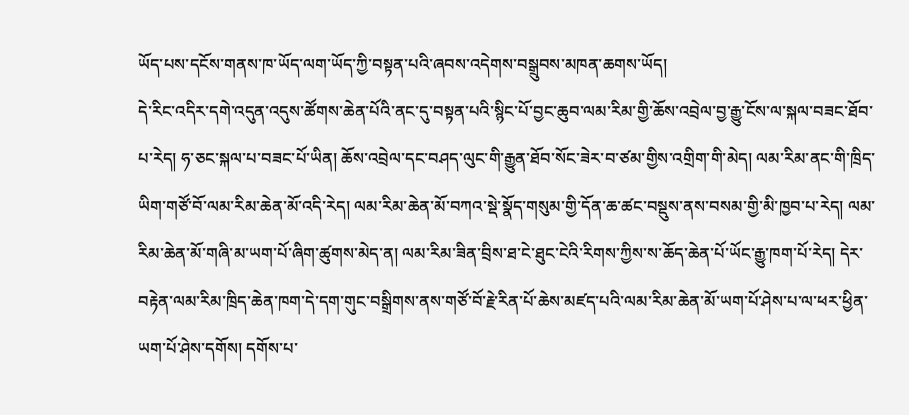ཡོད་པས་དངོས་གནས་ཁ་ཡོད་ལག་ཡོད་ཀྱི་བསྟན་པའི་ཞབས་འདེགས་བསྒྲུབས་མཁན་ཆགས་ཡོད།
དེ་རིང་འདིར་དགེ་འདུན་འདུས་ཚོགས་ཆེན་པོའི་ནང་དུ་བསྟན་པའི་སྙིང་པོ་བྱང་ཆུབ་ལམ་རིམ་གྱི་ཆོས་འབྲེལ་བྱ་རྒྱུ་ངོས་ལ་སྐལ་བཟང་ཐོབ་པ་རེད། ཧ་ཅང་སྐལ་པ་བཟང་པོ་ཡིན། ཆོས་འབྲེལ་དང་བཤད་ལུང་གི་རྒྱུན་ཐོབ་སོང་ཟེར་བ་ཙམ་གྱིས་འགྲིག་གི་མེད། ལམ་རིམ་ནང་གི་ཁྲིད་ཡིག་གཙོ་བོ་ལམ་རིམ་ཆེན་མོ་འདི་རེད། ལམ་རིམ་ཆེན་མོ་བཀའ་སྡེ་སྣོད་གསུམ་གྱི་དོན་ཆ་ཚང་བསྡུས་ནས་བསམ་གྱི་མི་ཁྱབ་པ་རེད། ལམ་རིམ་ཆེན་མོ་གཞི་མ་ཡག་པོ་ཞིག་ཚུགས་མེད་ན། ལམ་རིམ་ཟིན་བྲིས་ཐ་ངེ་ཐུང་ངེའི་རིགས་ཀྱིས་ས་ཆོད་ཆེན་པོ་ཡོང་རྒྱུ་ཁག་པོ་རེད། དེར་བརྟེན་ལམ་རིམ་ཁྲིད་ཆེན་ཁག་དེ་དག་གུང་བསྒྲིགས་ནས་གཙོ་བོ་རྗེ་རིན་པོ་ཆེས་མཛད་པའི་ལམ་རིམ་ཆེན་མོ་ཡག་པོ་ཤེས་པ་ལ་ཕར་ཕྱིན་ཡག་པོ་ཤེས་དགོས། དགོས་པ་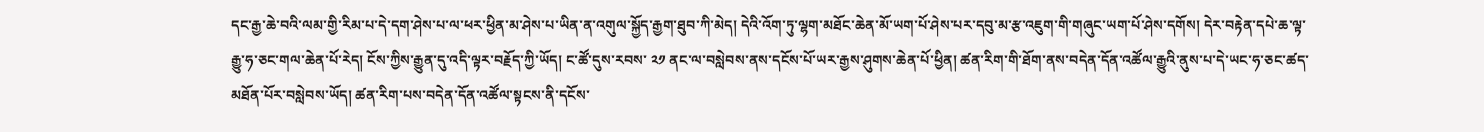དང་རྒྱ་ཆེ་བའི་ལམ་གྱི་རིམ་པ་དེ་དག་ཤེས་པ་ལ་ཕར་ཕྱིན་མ་ཤེས་པ་ཡིན་ན་འགུལ་སྐྱོད་རྒྱག་ཐུབ་ཀི་མེད། དེའི་འོག་ཏུ་ལྷག་མཐོང་ཆེན་མོ་ཡག་པོ་ཤེས་པར་དབུ་མ་རྩ་འཇུག་གི་གཞུང་ཡག་པོ་ཤེས་དགོས། དེར་བརྟེན་དཔེ་ཆ་ལྟ་རྒྱུ་ཧ་ཅང་གལ་ཆེན་པོ་རེད། ངོས་ཀྱིས་རྒྱུན་དུ་འདི་ལྟར་བརྗོད་ཀྱི་ཡོད། ང་ཚོ་དུས་རབས་ ༢༡ ནང་ལ་བསླེབས་ནས་དངོས་པོ་ཡར་རྒྱས་ཤུགས་ཆེན་པོ་ཕྱིན། ཚན་རིག་གི་ཐོག་ནས་བདེན་དོན་འཚོལ་རྒྱུའི་ནུས་པ་དེ་ཡང་ཧ་ཅང་ཚད་མཐོན་པོར་བསླེབས་ཡོད། ཚན་རིག་པས་བདེན་དོན་འཚོལ་སྟངས་ནི་དངོས་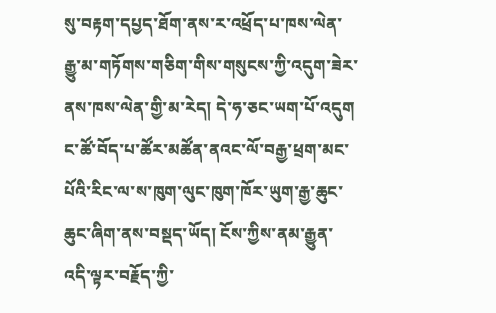སུ་བརྟག་དཔྱད་ཐོག་ནས་ར་འཕྲོད་པ་ཁས་ལེན་རྒྱུ་མ་གཏོགས་གཅིག་གིས་གསུངས་ཀྱི་འདུག་ཟེར་ནས་ཁས་ལེན་གྱི་མ་རེད། དེ་ཧ་ཅང་ཡག་པོ་འདུག
ང་ཚོ་བོད་པ་ཚོར་མཚོན་ནའང་ལོ་བརྒྱ་ཕྲག་མང་པོའི་རིང་ལ་ས་ཁུག་ལུང་ཁུག་ཁོར་ཡུག་རྒྱ་ཆུང་ཆུང་ཞིག་ནས་བསྡད་ཡོད། ངོས་ཀྱིས་ནམ་རྒྱུན་འདི་ལྟར་བརྗོད་ཀྱི་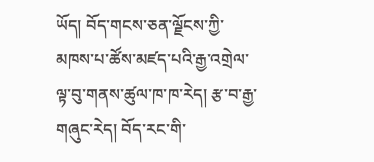ཡོད། བོད་གངས་ཅན་ལྗོངས་ཀྱི་མཁས་པ་ཚོས་མཛད་པའི་རྒྱ་འགྲེལ་ལྟ་བུ་གནས་ཚུལ་ཁ་ཁ་རེད། རྩ་བ་རྒྱ་གཞུང་རེད། བོད་རང་གི་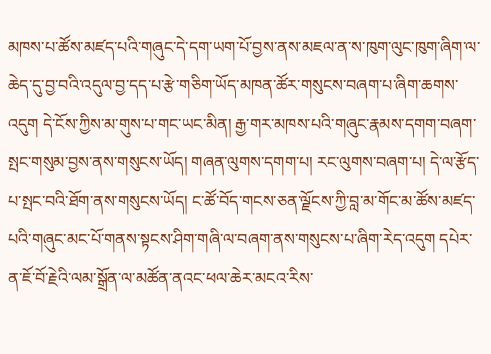མཁས་པ་ཚོས་མཛད་པའི་གཞུང་དེ་དག་ཡག་པོ་བྱས་ནས་མཇལ་ན་ས་ཁུག་ལུང་ཁུག་ཞིག་ལ་ཆེད་དུ་བྱ་བའི་འདུལ་བྱ་དད་པ་རྩེ་གཅིག་ཡོད་མཁན་ཚོར་གསུངས་བཞག་པ་ཞིག་ཆགས་འདུག དེ་ངོས་ཀྱིས་མ་གུས་པ་གང་ཡང་མིན། རྒྱ་གར་མཁས་པའི་གཞུང་རྣམས་དགག་བཞག་སྤང་གསུམ་བྱས་ནས་གསུངས་ཡོད། གཞན་ལུགས་དགག་པ། རང་ལུགས་བཞག་པ། དེ་ལ་རྩོད་པ་སྤང་བའི་ཐོག་ནས་གསུངས་ཡོད། ང་ཚོ་བོད་གངས་ཅན་ལྗོངས་ཀྱི་བླ་མ་གོང་མ་ཚོས་མཛད་པའི་གཞུང་མང་པོ་གནས་སྟངས་ཤིག་གཞི་ལ་བཞག་ནས་གསུངས་པ་ཞིག་རེད་འདུག དཔེར་ན་ཇོ་བོ་རྗེའི་ལམ་སྒྲོན་ལ་མཚོན་ནའང་ཕལ་ཆེར་མངའ་རིས་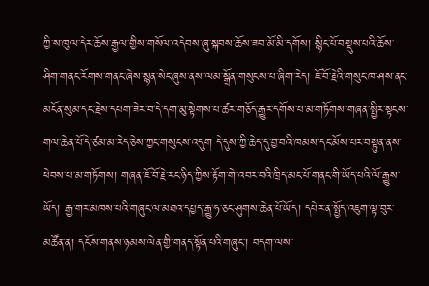ཀྱི་ས་ཁུལ་དེར་ཆོས་རྒྱལ་གྱིས་གསོལ་འདེབས་ཞུ་སྐབས་ཆོས་ཟབ་མོ་མི་དགོས། སྙིང་པོ་བསྡུས་པའི་ཆོས་ཤིག་གནང་རོགས་གནང་ཞེས་སྙན་སེང་ཞུས་ནས་ལམ་སྒྲོན་གསུངས་པ་ཞིག་རེད། ཇོ་བོ་རྗེའི་གསུང་ཁ་ཤས་ནང་མངོན་སུམ་དང་རྗེས་དཔག་ཟེར་བ་དེ་དག་མུ་སྟེགས་པ་ཚར་གཅོད་རྒྱུར་དགོས་པ་མ་གཏོགས་གཞན་སྤྱིར་སྟངས་གལ་ཆེན་པོ་དེ་ཙམ་མ་རེད་ཅེས་ཀྱང་གསུངས་འདུག དེ་དུས་ཀྱི་ཆེད་དུ་བྱ་བའི་ཁམས་དང་མོས་པར་བསྟུན་ནས་ཕེབས་པ་མ་གཏོགས། གཞན་ཇོ་བོ་རྗེ་རང་ཉིད་ཀྱིས་རྟོག་གེ་འབར་བའི་ཁྲིད་མང་པོ་གནང་གི་ཡོད་པའི་ལོ་རྒྱུས་ཡོད། རྒྱ་གར་མཁས་པའི་གཞུང་ལ་མཐའ་དཔྱད་རྒྱུ་ཧ་ཅང་ཤུགས་ཆེན་པོ་ཡོད། དཔེར་ན་སྤྱོད་འཇུག་ལྟ་བུར་མཚོན་ན། དངོས་གནས་ཉམས་ལེན་གྱི་གནད་སྟོན་པའི་གཞུང་། བདག་ལས་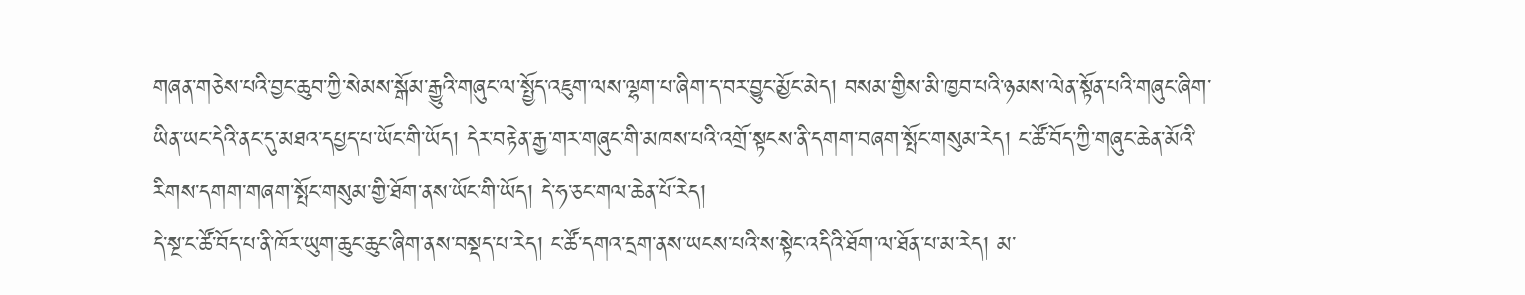གཞན་གཅེས་པའི་བྱང་ཆུབ་ཀྱི་སེམས་སྒོམ་རྒྱུའི་གཞུང་ལ་སྤྱོད་འཇུག་ལས་ལྷག་པ་ཞིག་ད་བར་བྱུང་མྱོང་མེད། བསམ་གྱིས་མི་ཁྱབ་པའི་ཉམས་ལེན་སྟོན་པའི་གཞུང་ཞིག་ཡིན་ཡང་དེའི་ནང་དུ་མཐའ་དཔྱད་པ་ཡོང་གི་ཡོད། དེར་བརྟེན་རྒྱ་གར་གཞུང་གི་མཁས་པའི་འགྲོ་སྟངས་ནི་དགག་བཞག་སྤོང་གསུམ་རེད། ང་ཚོ་བོད་ཀྱི་གཞུང་ཆེན་མོའི་རིགས་དགག་གཞག་སྤོང་གསུམ་གྱི་ཐོག་ནས་ཡོང་གི་ཡོད། དེ་ཧ་ཅང་གལ་ཆེན་པོ་རེད།
དེ་སྔ་ང་ཚོ་བོད་པ་ནི་ཁོར་ཡུག་ཆུང་ཆུང་ཞིག་ནས་བསྡད་པ་རེད། ང་ཚོ་དགའ་དྲག་ནས་ཡངས་པའི་ས་སྟེང་འདིའི་ཐོག་ལ་ཐོན་པ་མ་རེད། མ་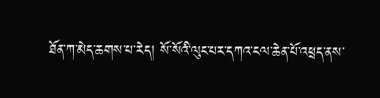ཐོན་ཀ་མེད་ཆགས་པ་རེད། སོ་སོའི་ལུང་པར་དཀའ་ངལ་ཆེན་པོ་འཕྲད་ནས་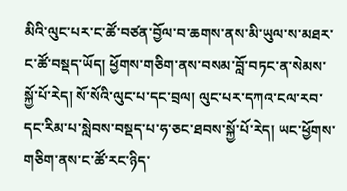མིའི་ལུང་པར་ང་ཚོ་བཙན་བྱོལ་བ་ཆགས་ནས་མི་ཡུལ་ས་མཐར་ང་ཚོ་བསྡད་ཡོད། ཕྱོགས་གཅིག་ནས་བསམ་བློ་བཏང་ན་སེམས་སྐྱོ་པོ་རེད། སོ་སོའི་ལུང་པ་དང་བྲལ། ལུང་པར་དཀའ་ངལ་རབ་དང་རིམ་པ་སླེབས་བསྡད་པ་ཧ་ཅང་ཐབས་སྐྱོ་པོ་རེད། ཡང་ཕྱོགས་གཅིག་ནས་ང་ཚོ་རང་ཉིད་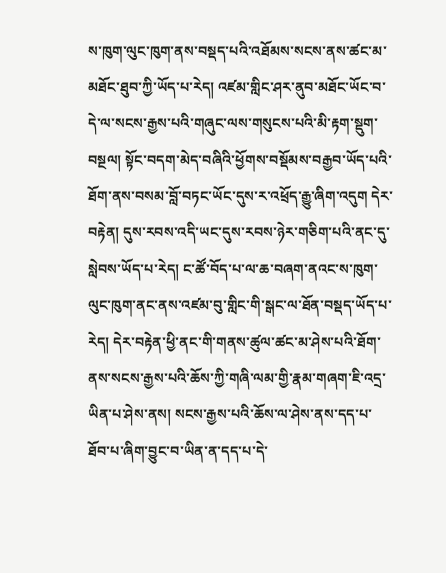ས་ཁུག་ལུང་ཁུག་ནས་བསྡད་པའི་འཐོམས་སངས་ནས་ཚང་མ་མཐོང་ཐུབ་ཀྱི་ཡོད་པ་རེད། འཛམ་གླིང་ཤར་ནུབ་མཐོང་ཡོང་བ་དེ་ལ་སངས་རྒྱས་པའི་གཞུང་ལས་གསུངས་པའི་མི་རྟག་སྡུག་བསྔལ། སྟོང་བདག་མེད་བཞིའི་ཕྱོགས་བསྡོམས་བརྒྱབ་ཡོད་པའི་ཐོག་ནས་བསམ་བློ་བཏང་ཡོང་དུས་ར་འཕྲོད་རྒྱུ་ཞིག་འདུག དེར་བརྟེན། དུས་རབས་འདི་ཡང་དུས་རབས་ཉེར་གཅིག་པའི་ནང་དུ་སླེབས་ཡོད་པ་རེད། ང་ཚོ་བོད་པ་ལ་ཆ་བཞག་ནའང་ས་ཁུག་ལུང་ཁུག་ནང་ནས་འཛམ་བུ་གླིང་གི་སྒང་ལ་ཐོན་བསྡད་ཡོད་པ་རེད། དེར་བརྟེན་ཕྱི་ནང་གི་གནས་ཚུལ་ཚང་མ་ཤེས་པའི་ཐོག་ནས་སངས་རྒྱས་པའི་ཆོས་ཀྱི་གཞི་ལམ་གྱི་རྣམ་གཞག་ཇི་འདྲ་ཡིན་པ་ཤེས་ནས། སངས་རྒྱས་པའི་ཆོས་ལ་ཤེས་ནས་དད་པ་ཐོབ་པ་ཞིག་བྱུང་བ་ཡིན་ན་དད་པ་དེ་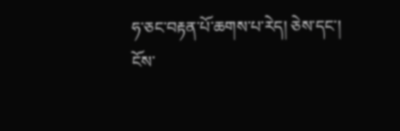ཧ་ཅང་བརྟན་པོ་ཆགས་པ་རེད། ཅེས་དང་།
ངོས་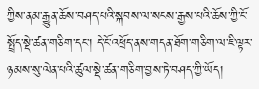ཀྱིས་ནམ་རྒྱུན་ཆོས་བཤད་པའི་སྐབས་ལ་སངས་རྒྱས་པའི་ཆོས་ཀྱི་ངོ་སྤྲོད་སྡེ་ཚན་གཅིག་དང་། དེ་ངོ་འཕྲོད་ནས་གདན་ཐོག་གཅིག་ལ་ཇི་ལྟར་ཉམས་སུ་ལེན་པའི་ཚུལ་སྡེ་ཚན་གཅིག་བྱས་ཏེ་བཤད་ཀྱི་ཡོད།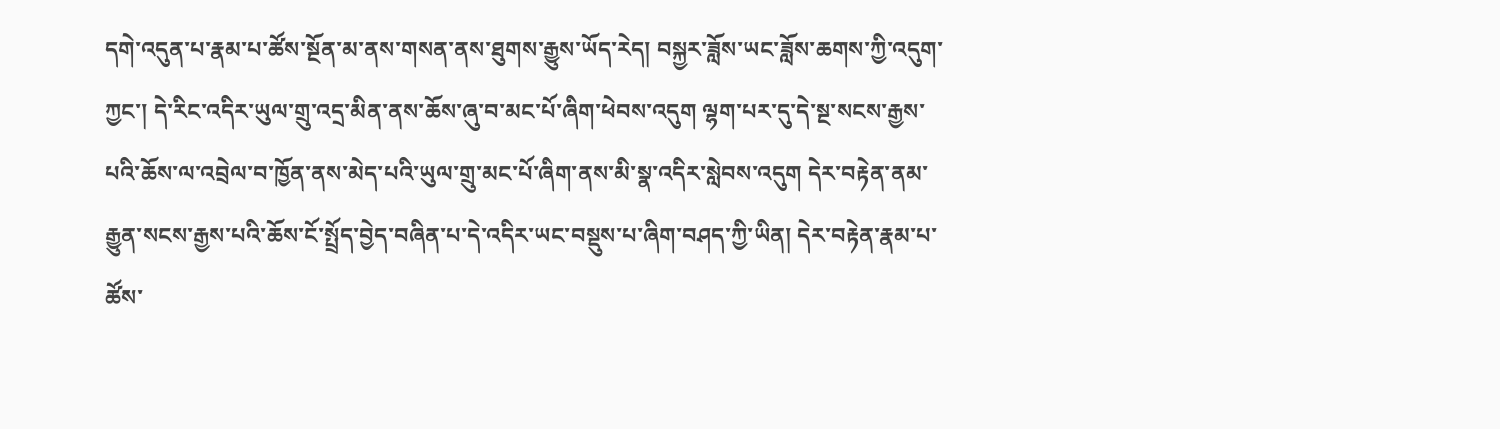དགེ་འདུན་པ་རྣམ་པ་ཚོས་སྔོན་མ་ནས་གསན་ནས་ཐུགས་རྒྱུས་ཡོད་རེད། བསྐྱར་ཟློས་ཡང་ཟློས་ཆགས་ཀྱི་འདུག་ཀྱང་། དེ་རིང་འདིར་ཡུལ་གྲུ་འདྲ་མིན་ནས་ཆོས་ཞུ་བ་མང་པོ་ཞིག་ཕེབས་འདུག ལྷག་པར་དུ་དེ་སྔ་སངས་རྒྱས་པའི་ཆོས་ལ་འབྲེལ་བ་ཁྱོན་ནས་མེད་པའི་ཡུལ་གྲུ་མང་པོ་ཞིག་ནས་མི་སྣ་འདིར་སླེབས་འདུག དེར་བརྟེན་ནམ་རྒྱུན་སངས་རྒྱས་པའི་ཆོས་ངོ་སྤྲོད་བྱེད་བཞིན་པ་དེ་འདིར་ཡང་བསྡུས་པ་ཞིག་བཤད་ཀྱི་ཡིན། དེར་བརྟེན་རྣམ་པ་ཚོས་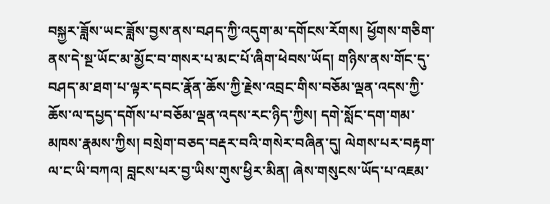བསྐྱར་ཟློས་ཡང་ཟློས་བྱས་ནས་བཤད་ཀྱི་འདུག་མ་དགོངས་རོགས། ཕྱོགས་གཅིག་ནས་དེ་སྔ་ཡོང་མ་མྱོང་བ་གསར་པ་མང་པོ་ཞིག་ཕེབས་ཡོད། གཉིས་ནས་གོང་དུ་བཤད་མ་ཐག་པ་ལྟར་དབང་རྣོན་ཆོས་ཀྱི་རྗེས་འབྲང་གིས་བཅོམ་ལྡན་འདས་ཀྱི་ཆོས་ལ་དཔྱད་དགོས་པ་བཅོམ་ལྡན་འདས་རང་ཉིད་ཀྱིས། དགེ་སློང་དག་གམ་མཁས་རྣམས་ཀྱིས། བསྲེག་བཅད་བརྡར་བའི་གསེར་བཞིན་དུ། ལེགས་པར་བརྟག་ལ་ང་ཡི་བཀའ། བླངས་པར་བྱ་ཡིས་གུས་ཕྱིར་མིན། ཞེས་གསུངས་ཡོད་པ་འཇམ་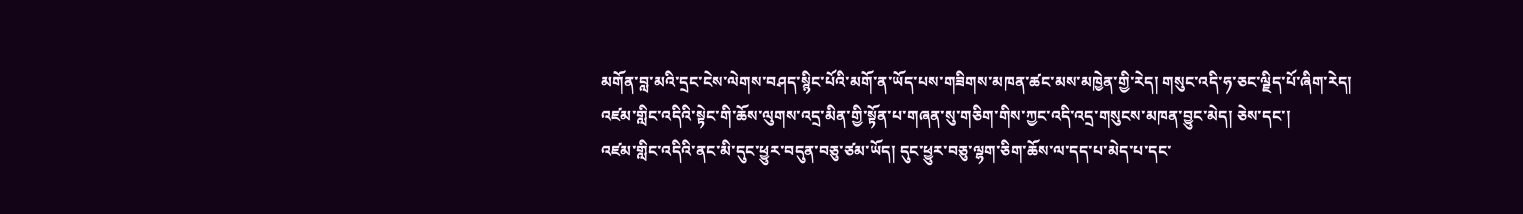མགོན་བླ་མའི་དྲང་ངེས་ལེགས་བཤད་སྙིང་པོའི་མགོ་ན་ཡོད་པས་གཟིགས་མཁན་ཚང་མས་མཁྱེན་གྱི་རེད། གསུང་འདི་ཧ་ཅང་ལྗིད་པོ་ཞིག་རེད། འཛམ་གླིང་འདིའི་སྟེང་གི་ཆོས་ལུགས་འདྲ་མིན་གྱི་སྟོན་པ་གཞན་སུ་གཅིག་གིས་ཀྱང་འདི་འདྲ་གསུངས་མཁན་བྱུང་མེད། ཅེས་དང་།
འཛམ་གླིང་འདིའི་ནང་མི་དུང་ཕྱུར་བདུན་བཅུ་ཙམ་ཡོད། དུང་ཕྱུར་བཅུ་ལྷག་ཅིག་ཆོས་ལ་དད་པ་མེད་པ་དང་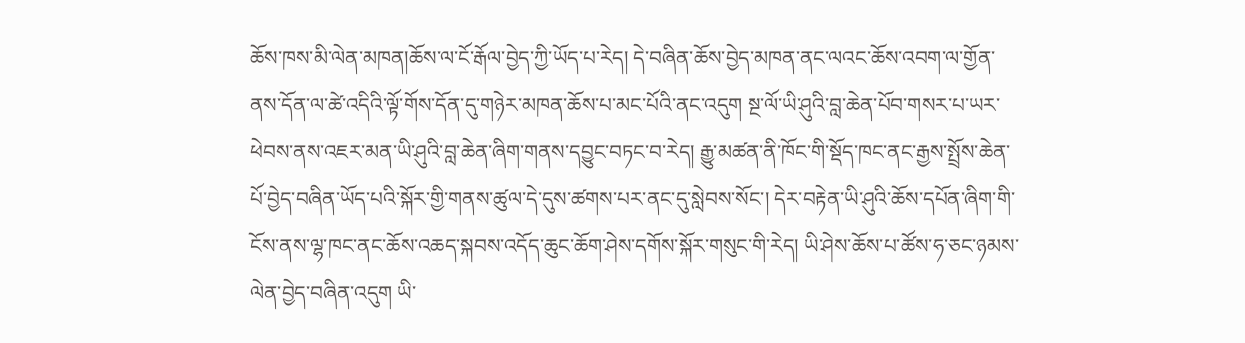ཆོས་ཁས་མི་ལེན་མཁན།ཆོས་ལ་ངོ་རྒོལ་བྱེད་ཀྱི་ཡོད་པ་རེད། དེ་བཞིན་ཆོས་བྱེད་མཁན་ནང་ལའང་ཆོས་འབག་ལ་གྱོན་ནས་དོན་ལ་ཚེ་འདིའི་ལྟོ་གོས་དོན་དུ་གཉེར་མཁན་ཆོས་པ་མང་པོའི་ནང་འདུག སྔ་ལོ་ཡི་ཤུའི་བླ་ཆེན་པོབ་གསར་པ་ཡར་ཕེབས་ནས་འཇར་མན་ཡི་ཤུའི་བླ་ཆེན་ཞིག་གནས་དབྱུང་བཏང་བ་རེད། རྒྱུ་མཚན་ནི་ཁོང་གི་སྡོད་ཁང་ནང་རྒྱས་སྤྲོས་ཆེན་པོ་བྱེད་བཞིན་ཡོད་པའི་སྐོར་གྱི་གནས་ཚུལ་དེ་དུས་ཚགས་པར་ནང་དུ་སླེབས་སོང་། དེར་བརྟེན་ཡི་ཤུའི་ཆོས་དཔོན་ཞིག་གི་ངོས་ནས་ལྷ་ཁང་ནང་ཆོས་འཆད་སྐབས་འདོད་ཆུང་ཆོག་ཤེས་དགོས་སྐོར་གསུང་གི་རེད། ཡི་ཤེས་ཆོས་པ་ཚོས་ཧ་ཅང་ཉམས་ལེན་བྱེད་བཞིན་འདུག ཡི་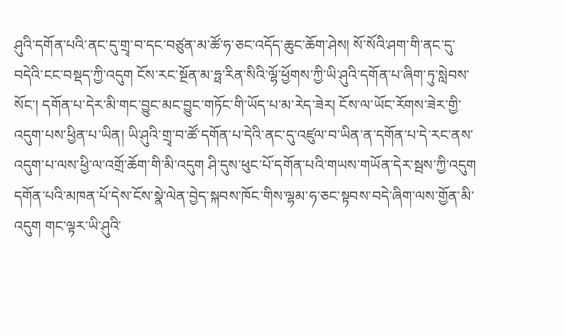ཤུའི་དགོན་པའི་ནང་དུ་གྲྭ་བ་དང་བཙུན་མ་ཚོ་ཧ་ཅང་འདོད་ཆུང་ཆོག་ཤེས། སོ་སོའི་ཤག་གི་ནང་དུ་བདེའི་ངང་བསྡད་ཀྱི་འདུག ངོས་རང་སྔོན་མ་ཧྥ་རིན་སིའི་ལྷོ་ཕྱོགས་ཀྱི་ཡི་ཤུའི་དགོན་པ་ཞིག་ཏུ་སླེབས་སོང་། དགོན་པ་དེར་མི་གང་བྱུང་མང་བྱུང་གཏོང་གི་ཡོད་པ་མ་རེད་ཟེར། ངོས་ལ་ཡོང་རོགས་ཟེར་གྱི་འདུག་པས་ཕྱིན་པ་ཡིན། ཡི་ཤུའི་གྲྭ་བ་ཚོ་དགོན་པ་དེའི་ནང་དུ་འཛུལ་བ་ཡིན་ན་དགོན་པ་དེ་རང་ནས་འདུག་པ་ལས་ཕྱི་ལ་འགྲོ་ཆོག་གི་མི་འདུག ཤི་དུས་ཕུང་པོ་དགོན་པའི་གཡས་གཡོན་དེར་སྦས་ཀྱི་འདུག དགོན་པའི་མཁན་པོ་དེས་ངོས་སྣེ་ལེན་བྱེད་སྐབས་ཁོང་གིས་ལྷམ་ཧ་ཅང་སྟབས་བདེ་ཞིག་ལས་གྱོན་མི་འདུག གང་ལྟར་ཡི་ཤུའི་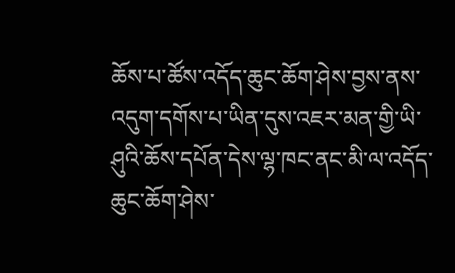ཆོས་པ་ཚོས་འདོད་ཆུང་ཆོག་ཤེས་བྱས་ནས་འདུག་དགོས་པ་ཡིན་དུས་འཇར་མན་གྱི་ཡི་ཤུའི་ཆོས་དཔོན་དེས་ལྷ་ཁང་ནང་མི་ལ་འདོད་ཆུང་ཆོག་ཤེས་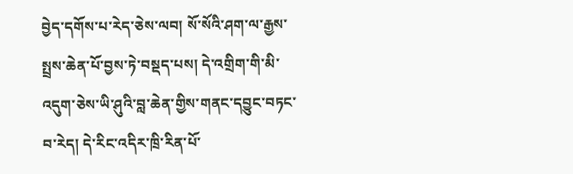བྱེད་དགོས་པ་རེད་ཅེས་ལབ། སོ་སོའི་ཤག་ལ་རྒྱས་སྤྲས་ཆེན་པོ་བྱས་ཏེ་བསྡད་པས། དེ་འགྲིག་གི་མི་འདུག་ཅེས་ཡི་ཤུའི་བླ་ཆེན་གྱིས་གནང་དབྱུང་བཏང་བ་རེད། དེ་རིང་འདིར་ཁྲི་རིན་པོ་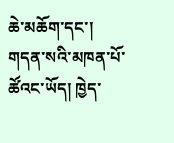ཆེ་མཆོག་དང་། གདན་སའི་མཁན་པོ་ཚོའང་ཡོད། ཁྱེད་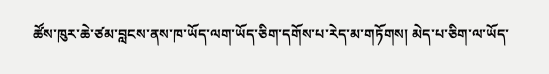ཚོས་ཁུར་ཆེ་ཙམ་བླངས་ནས་ཁ་ཡོད་ལག་ཡོད་ཅིག་དགོས་པ་རེད་མ་གཏོགས། མེད་པ་ཅིག་ལ་ཡོད་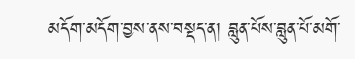མདོག་མདོག་བྱས་ནས་བསྡད་ན། བླུན་པོས་བླུན་པོ་མགོ་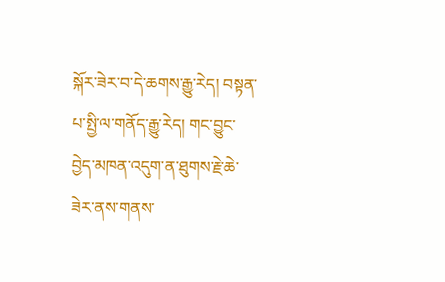སྐོར་ཟེར་བ་དེ་ཆགས་རྒྱུ་རེད། བསྟན་པ་སྤྱི་ལ་གནོད་རྒྱུ་རེད། གང་བྱུང་བྱེད་མཁན་འདུག་ན་ཐུགས་རྗེ་ཆེ་ཟེར་ནས་གནས་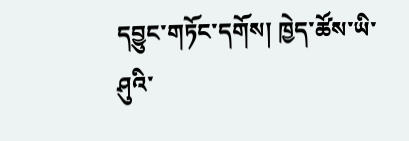དབྱུང་གཏོང་དགོས། ཁྱེད་ཚོས་ཡི་ཤུའི་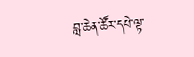བླ་ཆེན་ཚོར་དཔེ་ལྟ་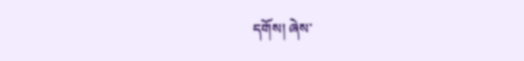དགོས། ཞེས་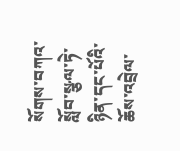སོགས་བཀའ་སློབ་སྩལ་ཏེ་ཉིན་དང་པོའི་ཆོས་འབྲེལ་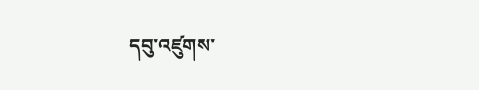དབུ་འཛུགས་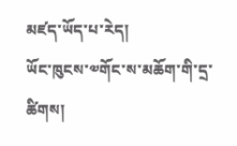མཛད་ཡོད་པ་རེད།
ཡོང་ཁུངས་༧གོང་ས་མཆོག་གི་དྲ་ཚིགས།